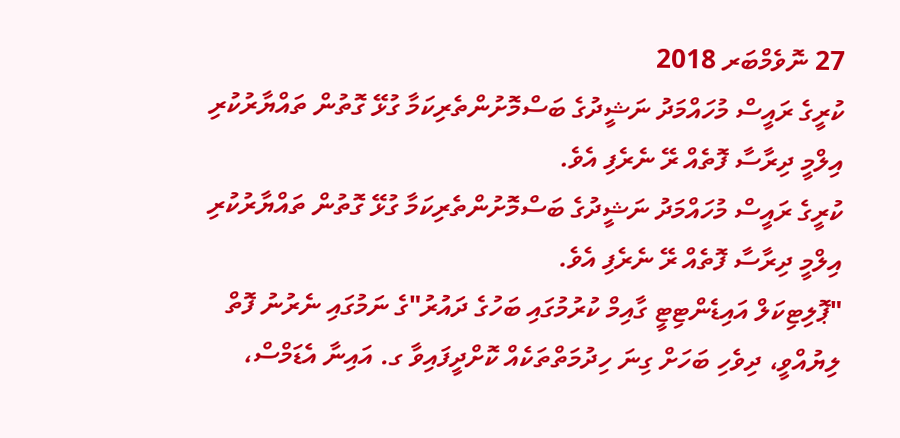27 ނޮވެމްބަރ 2018
ކުރީގެ ރައީސް މުހައްމަދު ނަޝީދުގެ ބަސްމޮށުންތެރިކަމާ ގުޅޭ ގޮތުން ތައްޔާރުކުރި އިލްމީ ދިރާސާ ފޮތެއް ރޭ ނެރެފި އެވެ.
ކުރީގެ ރައީސް މުހައްމަދު ނަޝީދުގެ ބަސްމޮށުންތެރިކަމާ ގުޅޭ ގޮތުން ތައްޔާރުކުރި އިލްމީ ދިރާސާ ފޮތެއް ރޭ ނެރެފި އެވެ.
"ޕޮލިޓިކަލް އައިޑެންޓިޓީ ގާއިމް ކުރުމުގައި ބަހުގެ ދައުރު"ގެ ނަމުގައި ނެރުނު ފޮތް ލިޔުއްވީ، ދިވެހި ބަހަށް ގިނަ ހިދުމަތްތަކެއް ކޮށްދީފައިވާ ގ. އައިނާ އެޑަމްސް،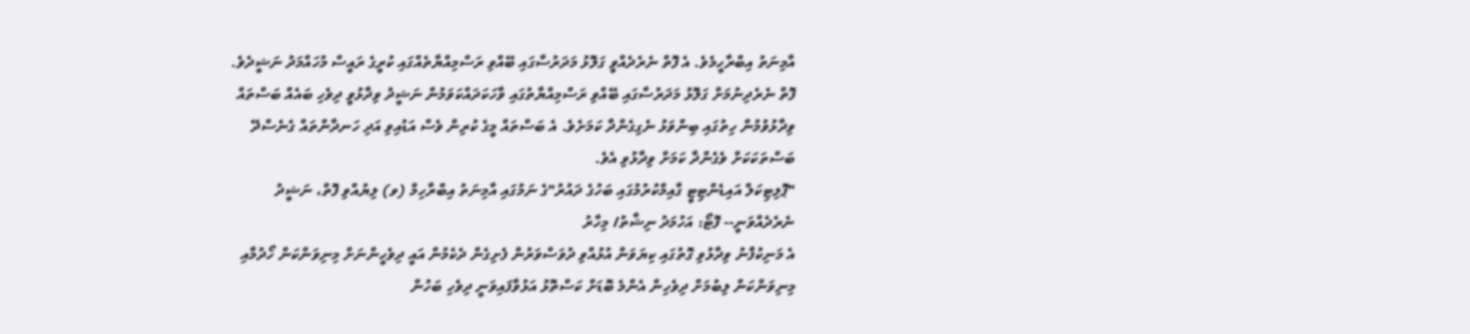އާމިނަތު އިބްރާހީމެވެ. އެ ފޮތް ނެރެދެއްވީ ގަލޮޅު މަދަރުސާގައި ބޭއްވި ރަސްމިއްޔާތެއްގައި ކުރީގެ ރައީސް މުހައްމަދު ނަޝީދެވެ.
ފޮތް ނެރެދިނުމަށް ގަލޮޅު މަދަރުސާގައި ބޭއްވި ރަސްމިއްޔާތުގައި ވާހަކަދައްކަވަމުން ނަޝީދު ވިދާޅުވީ ދިވެހި ބައެއް ބަސްތައް ވިދާޅުވުމުން ހިތުގައި ބިންވަޅު ނެގިގެންދާ ކަމަށެވެ. އެ ބަސްތައް މީގެ ކުރިން ވެސް އަޑުއިވި އަދި ހަނދާންތައް ގެނެސްދޭ ބަސްތަކަކަށް ވެގެންދާ ކަމަށް ވިދާޅުވި އެވެ.
"ޕޮލިޓިކަލް އައިޑެންޓިޓީ ގާއިމްކުރުމުގައި ބަހުގެ ދައުރު"ގެ ނަމުގައި އާމިނަތު އިބްރާހިމް (ވ) ލިޔުއްވި ފޮތް، ނަޝީދު ނެރެދެއްވަނީ-- ފޮޓޯ: އަހުމަދު ނިޝާތު/ މިހާރު
އެ މަނިކުފާނު ވިދާޅުވި ގޮތުގައި ކިޔަވަން އުޅުއްވި ދުވަސްވަރުން ފެށިގެން ދެކެމުން އައީ ދިވެހީންނަށް މިނިވަންކަން ހޯދުމާއި މިނިވަންކަން ލިބުމަށް ދިވެހިން އެންމެ ބޮޑަށް ކަސްތޮޅު އަޅުވާފައިވަނީ ދިވެހި ބަހުން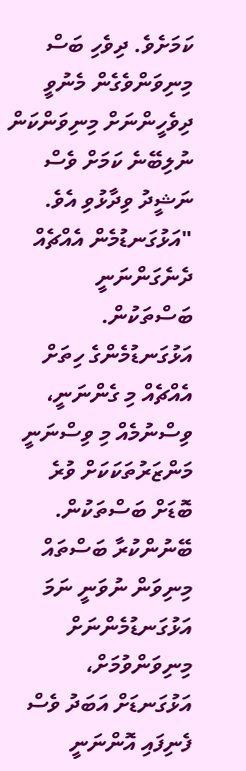ކަމަށެވެ. ދިވެހި ބަސް މިނިވަންވެގެން މެނުވީ ދިވެހީންނަށް މިނިވަންކަން ނުލިބޭނެ ކަމަށް ވެސް ނަޝީދު ވިދާޅުވި އެވެ.
"އަޅުގަނޑުމެން އެއްޗެއް ދެނެގަންނަނީ ބަސްތަކުން. އަޅުގަނޑުމެންގެ ހިތަށް އެއްޗެއް މި ގެންނަނީ، ވިސްނުމެއް މި ވިސްނަނީ މަންޒަރުތަކަކަށް ވުރެ ބޮޑަށް ބަސްތަކުން. ބޭނުންކުރާ ބަސްތައް މިނިވަން ނުވަނީ ނަމަ އަޅުގަނޑުމެންނަށް މިނިވަންވުމަށް، އަޅުގަނޑަށް އަބަދު ވެސް ފެނިފައި އޮންނަނީ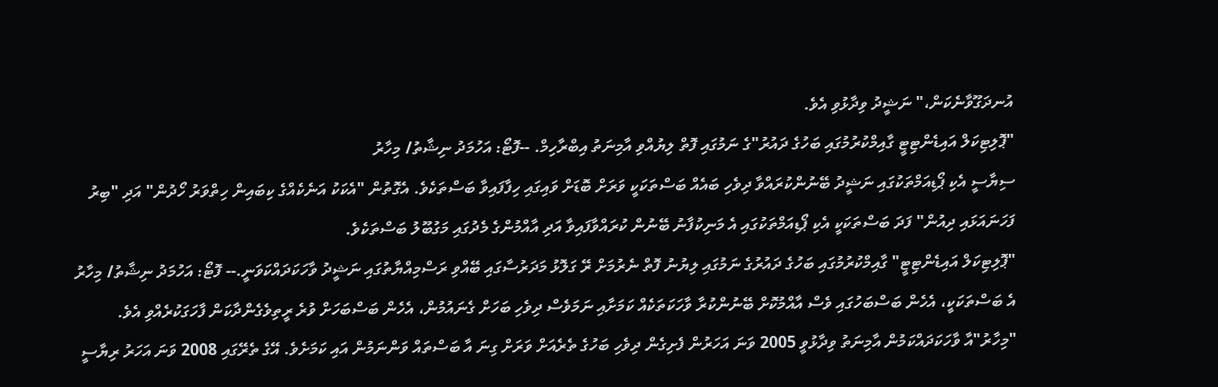އުނދަގޫވާނެކަން،" ނަޝީދު ވިދާޅުވި އެވެ.
"ޕޮލިޓިކަލް އައިޑެންޓިޓީ ގާއިމްކުރުމުގައި ބަހުގެ ދައުރު"ގެ ނަމުގައި ފޮތް ލިޔުއްވި އާމިނަތު އިބްރާހިމް. --ފޮޓޯ: އަހުމަދު ނިޝާތު/ މިހާރު
ސިޔާސީ އެކި ޕޯޑިއަމްތަކުގައި ނަޝީދު ބޭނުންކުރައްވާ ދިވެހި ބައެއް ބަސްތަކަކީ ވަރަށް ބޮޑަށް ވައިގައި ހިފާފައިވާ ބަސްތަކެވެ. އެގޮތުން "އެކަކު އަނެކެއްގެ ކިބައިން ހިތްވަރު ހޯދުން" އަދި "ބިރު ފަހަނައަޅައި ދިއުން" ފަދަ ބަސްތަކަކީ އެކި ޕޯޑިއަމްތަކުގައި އެ މަނިކުފާނު ބޭނުން ކުރައްވާފައިވާ އަދި އާއްމުންގެ މެދުގައި މަގުބޫލު ބަސްތަކެވެ.
"ޕޮލިޓިކަލް އައިޑެންޓިޓީ" ގާއިމްކުރުމުގައި ބަހުގެ ދައުރުގެ ނަމުގައި ލިޔުނު ފޮތް ނެރުމަށް ރޭ ގަލޮޅު މަދަރުސާގައި ބޭއްވި ރަސްމިއްޔާތުގައި ނަޝީދު ވާހަކަދައްކަވަނީ.-- ފޮޓޯ: އަހުމަދު ނިޝާތު/ މިހާރު
އެ ބަސްތަކަކީ، އެހެން ބަސްބަހުގައި ވެސް އާއްމުކޮށް ބޭނުންކުރާ ވާހަކަތަކެއް ކަމަށާއި ނަމަވެސް ދިވެހި ބަހަށް ގެނައުމުން، އެހެން ބަސްބަހަށް ވުރެ ރީތިވެގެންދާކަން ފާހަގަކުރެއްވި އެވެ.
"މިހާރު"އާ ވާހަކަދައްކަމުން އާމިނަތު ވިދާޅުވީ 2005 ވަނަ އަހަރުން ފެށިގެން ދިވެހި ބަހުގެ ތެރެއަށް ވަރަށް ގިނަ އާ ބަސްތައް ވަންނަމުން އައި ކަމަށެވެ. އޭގެ ތެރޭގައި 2008 ވަނަ އަހަރު ރިޔާސީ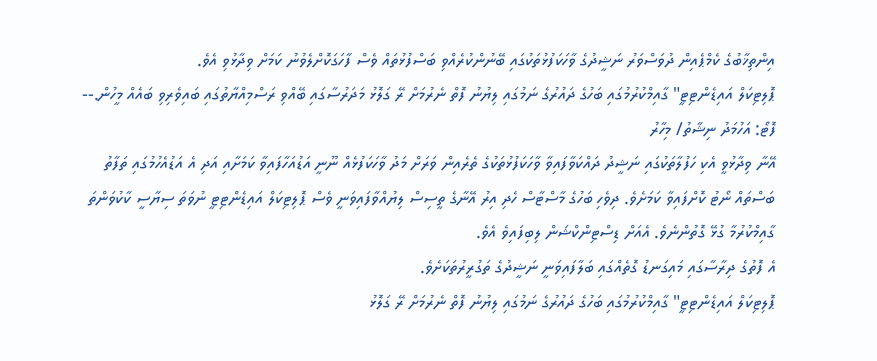އިންތިޚާބުގެ ކެމްޕެއިން ދުވަސްވަރު ނަޝީދުގެ ވާހަކަފުޅުތަކުގައި ބޭނުންކުރެއްވި ބަސްފުޅުތައް ވެސް ފާހަގަކޮށްލެވުނު ކަމަށް ވިދާޅުވި އެވެ.
ޕޮލިޓިކަލް އައިޑެންޓިޓީ" ގާއިމްކުރުމުގައި ބަހުގެ ދައުރުގެ ނަމުގައި ލިޔުނު ފޮތް ނެރުމަށް ރޭ ގަލޮޅު މަދަރުސާގައި ބޭއްވި ރަސްމިއްޔާތުގައި ބައިވެރިވި ބައެއް މީހުން.-- ފޮޓޯ: އަހުމަދު ނިޝާތު/ މިހާރު
އޭނާ ވިދާޅުވީ އެކި ހަފުލާތަކުގައި ނަޝީދު ދައްކަވާފައިވާ ވާހަކަފުޅުތަކުގެ ތެރެއިން ވަރަށް މަދު ވާހަކަފުޅެއް ނޫނީ އަޑުއަހާފައިވާ ކަމަށާއި އަދި އެ އަޑުއެހުމުގައި ތަފާތު ބަސްތައް ނޯޓު ކޮށްފައިވާ ކަމަށެވެ. ދިވެހި ބަހުގެ މާސްޓާސް ހެދި އިރު އޭނާގެ ތީސިސް ލިޔުއްވާފައިވަނީ ވެސް ޕޮލިޓިކަލް އައިޑެންޓިޓީ ނުވަތަ ސިޔާސީ ކާކުވަންތަ ގާއިމްކުރުމާ ގުޅޭ ގޮތުންނެވެ. އެއަށް ޑިސްޓިންކްޝަން ލިބިފައިވެ އެވެ.
އެ ފޮތުގެ ދިރާސާގައި މައިގަނޑު ގޮތެއްގައި ބަލާފައިވަނީ ނަޝީދުގެ ތަގުރީރުތަކަށެވެ.
ޕޮލިޓިކަލް އައިޑެންޓިޓީ" ގާއިމްކުރުމުގައި ބަހުގެ ދައުރުގެ ނަމުގައި ލިޔުނު ފޮތް ނެރުމަށް ރޭ ގަލޮޅު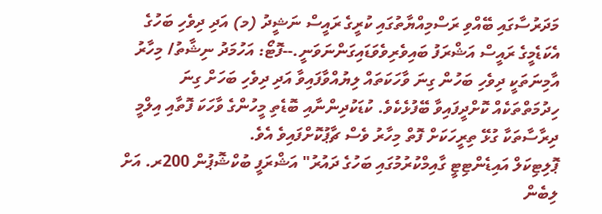މަދަރުސާގައި ބޭއްވި ރަސްމިއްޔާތުގައި ކުރީގެ ރައީސް ނަޝީދު (މ) އަދި ދިވެހި ބަހުގެ އެކަޑެމީގެ ރައީސް އަޝްރަފު ބައިވެރިވެވަޑައިގަންނަވަނީ.--ފޮޓޯ: އަހުމަދު ނިޝާތު/ މިހާރު
އާމިނަތަކީ ދިވެހި ބަހުން ގިނަ ވާހަކަތައް ލިޔުއްވާފައިވާ އަދި ދިވެހި ބަހަށް ގިނަ ހިދުމަތްތަކެއް ކޮށްދީފައިވާ ބޭފުޅެކެވެ. ކުޑަކުދިންނާއި ބޮޑެތި މީހުންގެ ވާހަކަ ފޮތާއި އިލްމީ ދިރާސާތަކާ ގުޅޭ ތިރީހަކަށް ފޮތް މިހާރު ވެސް ޗާޕުކޮށްފައިވެ އެވެ.
ޕޮލިޓިކަލް އައިޑެންޓިޓީ ގާއިމްކުރުމުގައި ބަހުގެ ދައުރު" އަޝްރަފީ ބުކްޝޮޕުން 200ރ. އަށް ލިބެން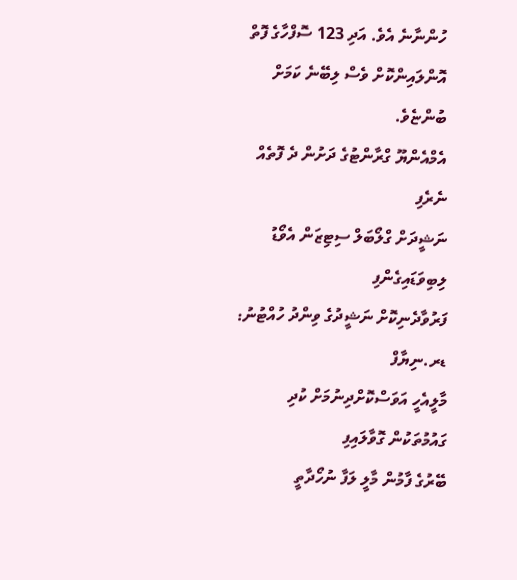ހުންނާނެ އެވެ. އަދި 123 ސޮފްހާގެ ފޮތް އޮންލައިންކޮށް ވެސް ލިބޭނެ ކަމަށް ބުންޏެވެ.
އެމްއެންޔޫ ގްރާންޓުގެ ދަށުން ދެ ފޮތެއް ނެރެފި
ނަޝީދަށް ގްލޯބަލް ސިޓިޒަން އެވޯޑު ލިބިވަޑައިގެންފި
ފަރުވާދެނިކޮށް ނަޝީދުގެ ވިންދު ހުއްޓުނު: ޑރ.ނިޔާފް
މާލީއެހީ އަވަސްކޮށްދިނުމަށް ކުދި ގައުމުތަކުން ގޮވާލައިފި
ބޭރުގެ ފާމުން މާލީ ލަފާ ނުހޯދާތީ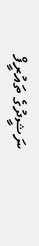ނަޝީދުގެ ތައުރީފް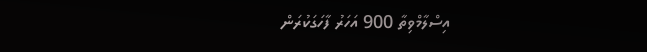އިސްލާމްވިތާ 900 އަހަރު ފާހަގަކުރަން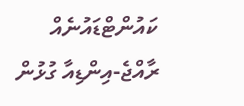ކައުންޓްޑައުނެއް
ރާއްޖެ-އިންޑިއާ ގުޅުން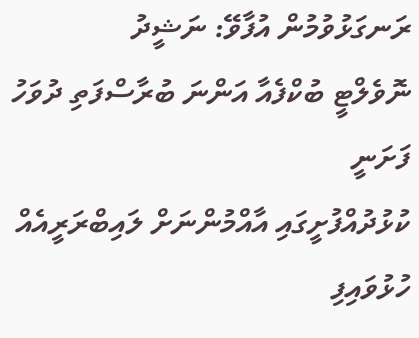ރަނގަޅުވުމުން އުފާވޭ: ނަޝީދު
ނޮވެލްޓީ ބުކްފެއާ އަންނަ ބުރާސްފަތި ދުވަހު ފަށަނީ
ކުޅުދުއްފުށީގައި އާއްމުންނަށް ލައިބްރަރީއެއް ހުޅުވައިފި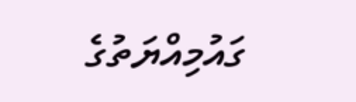ގައުމިއްޔަތުގެ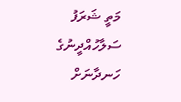މަތީ ޝަރަފު ސަލާހުއްދީނުގެ ހަނދާނަށް